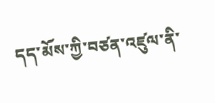དད་མོས་ཀྱི་བཙན་འཛུལ་ནི་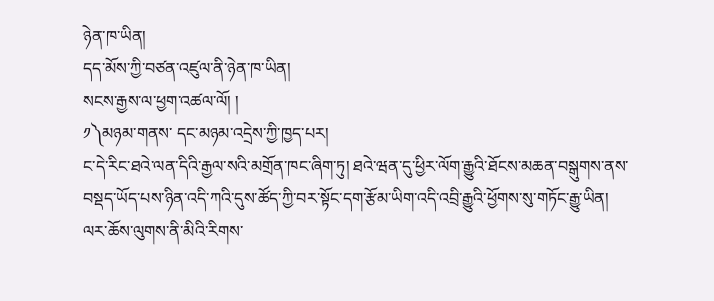ཉེན་ཁ་ཡིན།
དད་མོས་ཀྱི་བཙན་འཛུལ་ནི་ཉེན་ཁ་ཡིན།
སངས་རྒྱས་ལ་ཕྱག་འཚལ་ལོ། །
༡༽མཉམ་གནས་ དང་མཉམ་འདྲེས་ཀྱི་ཁྱད་པར།
ང་དེ་རིང་ཐའེ་ལན་དིའི་རྒྱལ་སའི་མགྲོན་ཁང་ཞིག་ཏུ། ཐའེ་ཝན་དུ་ཕྱིར་ལོག་རྒྱུའི་ཐོངས་མཆན་བསྒུགས་ནས་བསྡད་ཡོད་པས་ཉིན་འདི་ཀའི་དུས་ཚོད་ཀྱི་བར་སྟོང་དག་རྩོམ་ཡིག་འདི་འབྲི་རྒྱུའི་ཕྱོགས་སུ་གཏོང་རྒྱུ་ཡིན།
ལར་ཆོས་ལུགས་ནི་མིའི་རིགས་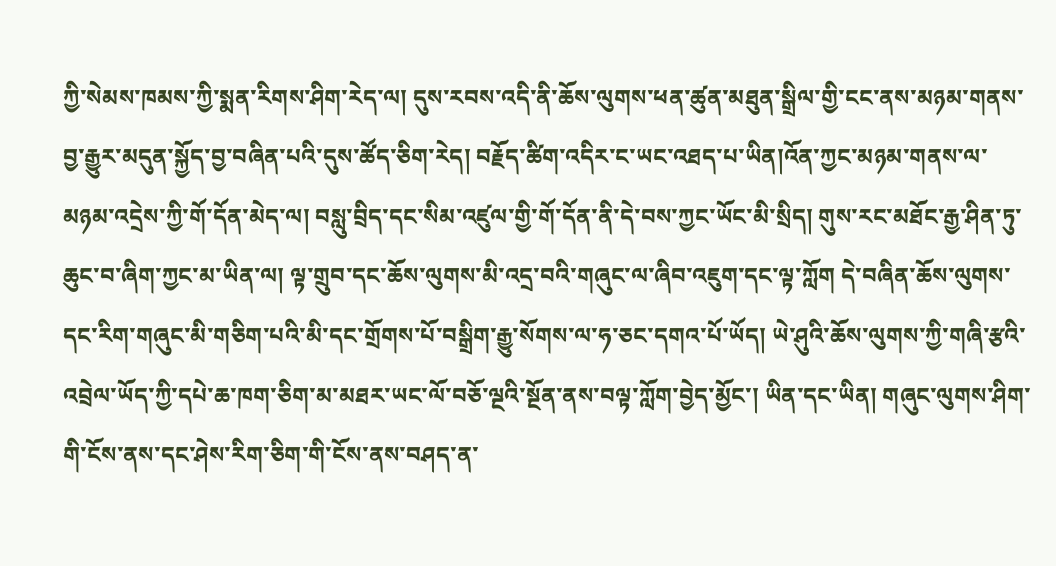ཀྱི་སེམས་ཁམས་ཀྱི་སྨན་རིགས་ཤིག་རེད་ལ། དུས་རབས་འདི་ནི་ཆོས་ལུགས་ཕན་ཚུན་མཐུན་སྒྲིལ་གྱི་ངང་ནས་མཉམ་གནས་བྱ་རྒྱུར་མདུན་སྐྱོད་བྱ་བཞིན་པའི་དུས་ཚོད་ཅིག་རེད། བརྗོད་ཚིག་འདིར་ང་ཡང་འཐད་པ་ཡིན།འོན་ཀྱང་མཉམ་གནས་ལ་མཉམ་འདྲེས་ཀྱི་གོ་དོན་མེད་ལ། བསླུ་བྲིད་དང་སིམ་འཛུལ་གྱི་གོ་དོན་ནི་དེ་བས་ཀྱང་ཡོང་མི་སྲིད། གུས་རང་མཐོང་རྒྱ་ཤིན་ཏུ་ཆུང་བ་ཞིག་ཀྱང་མ་ཡིན་ལ། ལྟ་གྲུབ་དང་ཆོས་ལུགས་མི་འདྲ་བའི་གཞུང་ལ་ཞིབ་འཇུག་དང་ལྟ་ཀློག དེ་བཞིན་ཆོས་ལུགས་དང་རིག་གཞུང་མི་གཅིག་པའི་མི་དང་གྲོགས་པོ་བསྒྲིག་རྒྱུ་སོགས་ལ་ཧ་ཅང་དགའ་པོ་ཡོད། ཡེ་ཤུའི་ཆོས་ལུགས་ཀྱི་གཞི་རྩའི་འབྲེལ་ཡོད་ཀྱི་དཔེ་ཆ་ཁག་ཅིག་མ་མཐར་ཡང་ལོ་བཅོ་ལྔའི་སྔོན་ནས་བལྟ་ཀློག་བྱེད་མྱོང་། ཡིན་དང་ཡིན། གཞུང་ལུགས་ཤིག་གི་ངོས་ནས་དང་ཤེས་རིག་ཅིག་གི་ངོས་ནས་བཤད་ན་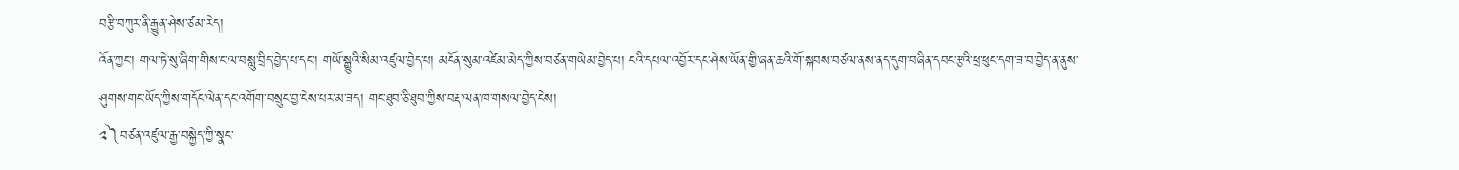བརྩི་བཀུར་ནི་རྒྱུན་ཤེས་ཙམ་རེད།
འོན་ཀྱང་། གལ་ཏེ་སུ་ཞིག་གིས་ང་ལ་བསླུ་བྲིད་བྱེད་པ་དང་། གཡོ་སྒྱུའི་སིམ་འཛུལ་བྱེད་པ། མངོན་སུམ་འཛེམ་མེད་ཀྱིས་བཙན་གཡེམ་བྱེད་པ། ངའི་དཔལ་འབྱོར་དང་ཤེས་ཡོན་གྱི་ཞན་ཆའི་གོ་སྐབས་བཙལ་ནས་ནད་དུག་བཞིན་དབང་རྩའི་ཕྲ་ཕུང་དག་ཟ་བ་བྱེད་ན་ནུས་ཤུགས་གང་ཡོད་ཀྱིས་གདོང་ལེན་དང་འགོག་བསྲུང་བྱ་ངེས་པར་མ་ཟད། གང་ཐུབ་ཅི་ཐུབ་ཀྱིས་བརྡ་ལན་ཁ་གསལ་བྱེད་ངེས།
༢༽བཙན་འཛུལ་རྒྱ་བསྐྱེད་ཀྱི་སྣང་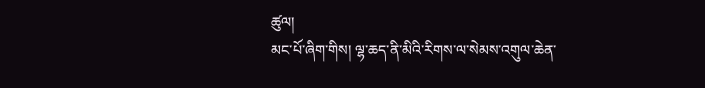ཚུལ།
མང་པོ་ཞིག་གིས། ལྷ་ཆད་ནི་མིའི་རིགས་ལ་སེམས་འགུལ་ཆེན་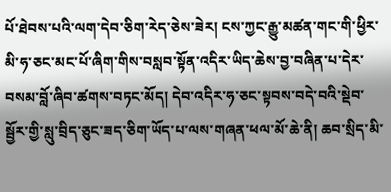པོ་ཐེབས་པའི་ལག་དེབ་ཅིག་རེད་ཅེས་ཟེར། ངས་ཀྱང་རྒྱུ་མཚན་གང་གི་ཕྱིར་མི་ཧ་ཅང་མང་པོ་ཞིག་གིས་བསླབ་སྟོན་འདིར་ཡིད་ཆེས་བྱ་བཞིན་པ་དེར་བསམ་བློ་ཞིབ་ཚགས་བཏང་མོད། དེབ་འདིར་ཧ་ཅང་སྟབས་བདེ་བའི་སྡེབ་སྦྱོར་གྱི་སླུ་བྲིད་ཅུང་ཟད་ཅིག་ཡོད་པ་ལས་གཞན་ཕལ་མོ་ཆེ་ནི། ཆབ་སྲིད་མི་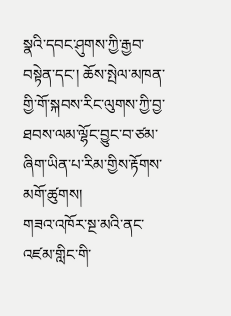སྣའི་དབང་ཤུགས་ཀྱི་རྒྱབ་བསྟེན་དང་། ཆོས་སྤེལ་མཁན་གྱི་གོ་སྐབས་རིང་ལུགས་ཀྱི་བྱ་ཐབས་ལམ་ལྷོང་བྱུང་བ་ཙམ་ཞིག་ཡིན་པ་རིམ་གྱིས་རྟོགས་མགོ་ཚུགས།
གཟའ་འཁོར་སྔ་མའི་ནང་འཛམ་གླིང་གི་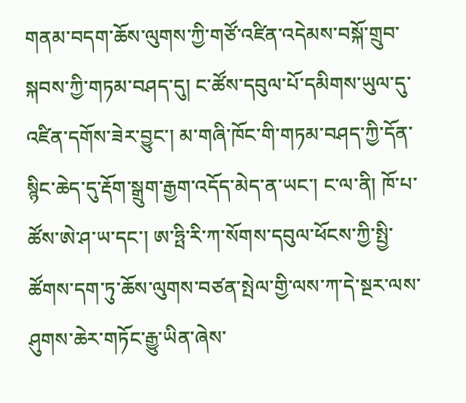གནམ་བདག་ཆོས་ལུགས་ཀྱི་གཙོ་འཛིན་འདེམས་བསྐོ་གྲུབ་སྐབས་ཀྱི་གཏམ་བཤད་དུ། ང་ཚོས་དབུལ་པོ་དམིགས་ཡུལ་དུ་འཛིན་དགོས་ཟེར་བྱུང་། མ་གཞི་ཁོང་གི་གཏམ་བཤད་ཀྱི་དོན་སྙིང་ཆེད་དུ་རྡོག་སྒྲུག་རྒྱག་འདོད་མེད་ན་ཡང་། ང་ལ་ནི། ཁོ་པ་ཚོས་ཨེ་ཤ་ཡ་དང་། ཨ་ཧྤི་རི་ཀ་སོགས་དབུལ་ཕོངས་ཀྱི་སྤྱི་ཚོགས་དག་ཏུ་ཆོས་ལུགས་བཙན་སྤེལ་གྱི་ལས་ཀ་དེ་སྔར་ལས་ཤུགས་ཆེར་གཏོང་རྒྱུ་ཡིན་ཞེས་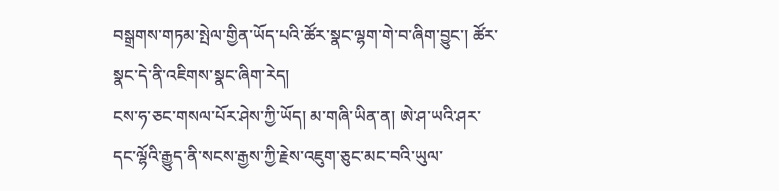བསྒྲགས་གཏམ་སྤེལ་གྱིན་ཡོད་པའི་ཚོར་སྣང་ལྷག་གེ་བ་ཞིག་བྱུང་། ཚོར་སྣང་དེ་ནི་འཇིགས་སྣང་ཞིག་རེད།
ངས་ཧ་ཅང་གསལ་པོར་ཤེས་ཀྱི་ཡོད། མ་གཞི་ཡིན་ན། ཨེ་ཤ་ཡའི་ཤར་དང་ལྷོའི་རྒྱུད་ནི་སངས་རྒྱས་ཀྱི་རྗེས་འཇུག་ཅུང་མང་བའི་ཡུལ་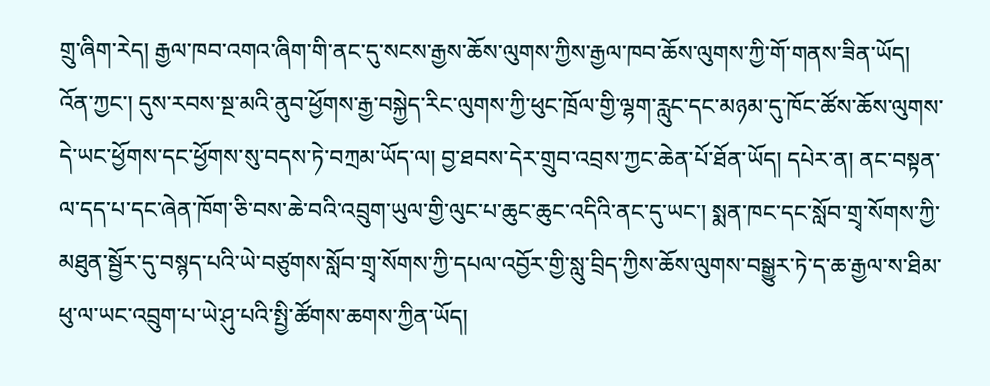གྲུ་ཞིག་རེད། རྒྱལ་ཁབ་འགའ་ཞིག་གི་ནང་དུ་སངས་རྒྱས་ཆོས་ལུགས་ཀྱིས་རྒྱལ་ཁབ་ཆོས་ལུགས་ཀྱི་གོ་གནས་ཟིན་ཡོད། འོན་ཀྱང་། དུས་རབས་སྔ་མའི་ནུབ་ཕྱོགས་རྒྱ་བསྐྱེད་རིང་ལུགས་ཀྱི་ཕུང་ཁྲོལ་གྱི་ལྷག་རླུང་དང་མཉམ་དུ་ཁོང་ཚོས་ཆོས་ལུགས་དེ་ཡང་ཕྱོགས་དང་ཕྱོགས་སུ་བདས་ཏེ་བཀྲམ་ཡོད་ལ། བྱ་ཐབས་དེར་གྲུབ་འབྲས་ཀྱང་ཆེན་པོ་ཐོན་ཡོད། དཔེར་ན། ནང་བསྟན་ལ་དད་པ་དང་ཞེན་ཁོག་ཅི་བས་ཆེ་བའི་འབྲུག་ཡུལ་གྱི་ལུང་པ་ཆུང་ཆུང་འདིའི་ནང་དུ་ཡང་། སྨན་ཁང་དང་སློབ་གྲྭ་སོགས་ཀྱི་མཐུན་སྦྱོར་དུ་བསྙད་པའི་ཡེ་བཙུགས་སློབ་གྲྭ་སོགས་ཀྱི་དཔལ་འབྱོར་གྱི་སླུ་བྲིད་ཀྱིས་ཆོས་ལུགས་བསྒྱུར་ཏེ་ད་ཆ་རྒྱལ་ས་ཐིམ་ཕུ་ལ་ཡང་འབྲུག་པ་ཡེ་ཤུ་པའི་སྤྱི་ཚོགས་ཆགས་ཀྱིན་ཡོད།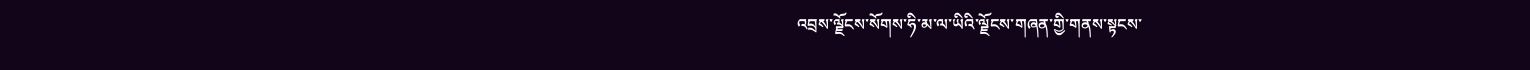འབྲས་ལྗོངས་སོགས་ཧི་མ་ལ་ཡིའི་ལྗོངས་གཞན་གྱི་གནས་སྟངས་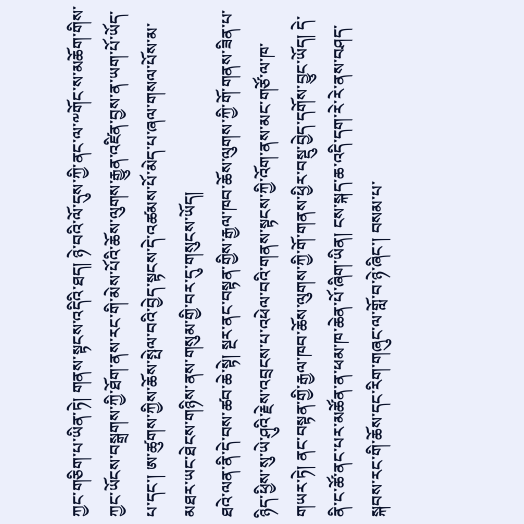ཀྱང་གཅིག་པ་ཡིན་ཏེ། གནས་སྟངས་འདིའི་ཐད། ཉེ་བའི་ལོ་དུས་ཀྱི་ནང་ལ་༸གོང་ས་མཆོག་གིས་ཀྱང་ཡོངས་བསྒྲགས་ཀྱི་ཐོག་ནས་རང་གི་མེས་པོའི་ཆོས་ལུགས་རྒྱུན་འཛིན་བྱས་ན་ཡག་པོ་ཡོད་པ་དང་། ཨ་ཚུགས་ཀྱིས་ཆོས་སྤེལ་བའི་བྱེད་སྟངས་དེ་འཚམས་པོ་མེད་པ་ཞལ་གསལ་པོས་མ་མཐར་ཡང་ཐེངས་གཉིས་ནས་གསུམ་གྱི་བར་དུ་གསུངས་ཡོད།
ཐའེ་ལན་ནི་དེ་བས་ཚབ་ཆེ་སྟེ། སྔར་ནང་བསྟན་གྱིས་རྒྱལ་ཁབ་ཆོས་ལུགས་ཀྱི་གོ་གནས་ཟིན་པ་ཉིད་ཕྱིས་སུ་ཡེ་ཤུའི་རྗེས་འབྲངས་པ་འཕེལ་བའི་གནས་སྟངས་ཀྱི་འོག་ནས་མང་གཙོ་ལ་ཁ་གཡར་ཏེ། ནང་བསྟན་གྱི་རྒྱལ་ཁབ་ཆོས་ལུགས་ཀྱི་གོ་གནས་ཕྱིར་བསྡུ་བྱེད་དགོས་བྱུང་ཡོད། དེ་ནི་ང་ཚོ་ནང་པར་མཚོན་ན་ཕམ་ཁ་ཆེན་པོ་ཞིག་ཡིན། ངས་སྐད་ཆ་འདི་དག་རེ་རེ་ནས་བཤད་སྐབས་རང་གི་ཆོས་དང་རིག་གཞུང་ལ་གློ་བ་ཉེ་ཞིང་། བསམ་པ་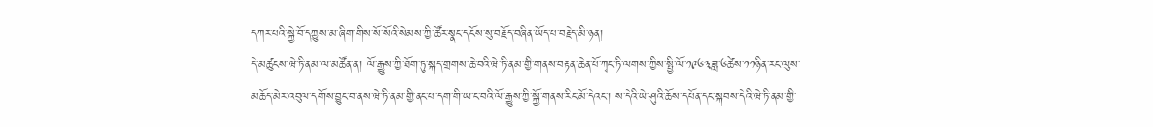དཀར་པའི་སྐྱེ་བོ་དཀྱུས་མ་ཞིག་གིས་སོ་སོའི་སེམས་ཀྱི་ཚོར་སྣང་དངོས་སུ་བརྗོད་བཞིན་ཡོད་པ་བརྗེད་མི་ཉན།
དེ་མཚུངས་ཝེ་ཏི་ནམ་ལ་མཚོན་ན། ལོ་རྒྱུས་ཀྱི་ཐོག་ཏུ་སྐད་གྲགས་ཆེ་བའི་ཝེ་ཏི་ནམ་གྱི་གནས་བརྟན་ཆེན་པོ་ཀྭང་ཏི་ལགས་ཀྱིས་སྤྱི་ལོ་༡༩༦༣ཟླ་༦ཚེས་༡༡ཉིན་རང་ལུས་མཆོད་མེར་འབུལ་དགོས་བྱུང་བ་ནས་ཝེ་ཏི་ནམ་གྱི་ནང་པ་དག་གི་ཡ་ང་བའི་ལོ་རྒྱུས་ཀྱི་སྐྱོ་གནས་རིང་མོ་དེའང་། ས་དེའི་ཡེ་ཤུའི་ཆོས་དཔོན་དང་སྐབས་དེའི་ཝེ་ཏི་ནམ་གྱི་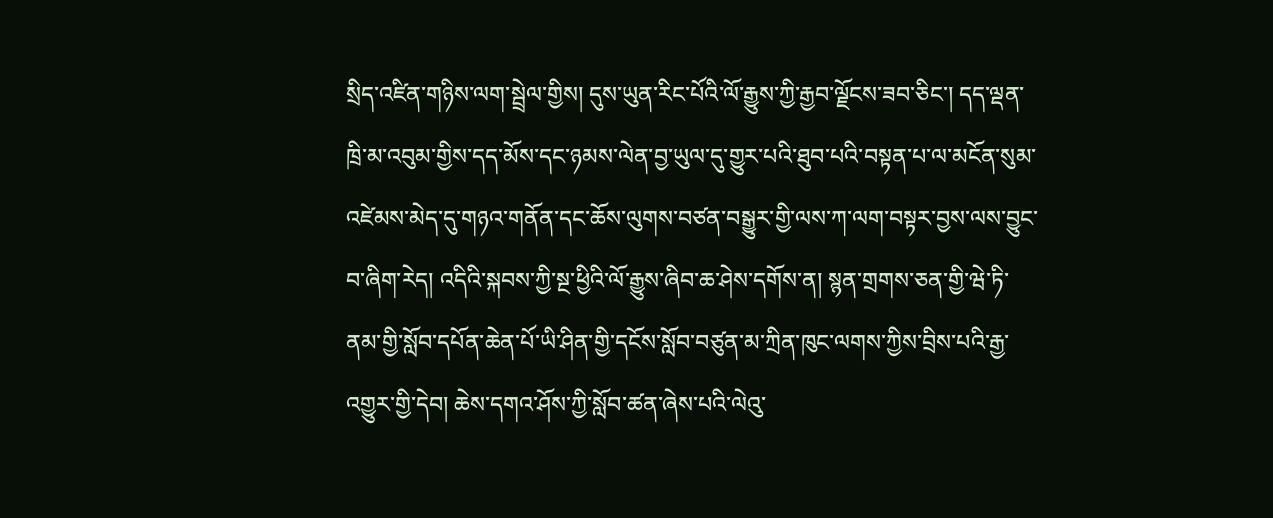སྲིད་འཛིན་གཉིས་ལག་སྦྲེལ་གྱིས། དུས་ཡུན་རིང་པོའི་ལོ་རྒྱུས་ཀྱི་རྒྱབ་ལྗོངས་ཟབ་ཅིང་། དད་ལྡན་ཁྲི་མ་འབུམ་གྱིས་དད་མོས་དང་ཉམས་ལེན་བྱ་ཡུལ་དུ་གྱུར་པའི་ཐུབ་པའི་བསྟན་པ་ལ་མངོན་སུམ་འཛེམས་མེད་དུ་གཉའ་གནོན་དང་ཆོས་ལུགས་བཙན་བསྒྱུར་གྱི་ལས་ཀ་ལག་བསྟར་བྱས་ལས་བྱུང་བ་ཞིག་རེད། འདིའི་སྐབས་ཀྱི་སྔ་ཕྱིའི་ལོ་རྒྱུས་ཞིབ་ཆ་ཤེས་དགོས་ན། སྙན་གྲགས་ཅན་གྱི་ཝེ་ཏི་ནམ་གྱི་སློབ་དཔོན་ཆེན་པོ་ཡི་ཤིན་གྱི་དངོས་སློབ་བཙུན་མ་ཀྲིན་ཁུང་ལགས་ཀྱིས་བྲིས་པའི་རྒྱ་འགྱུར་གྱི་དེབ། ཆེས་དགའ་ཤོས་ཀྱི་སློབ་ཚན་ཞེས་པའི་ལེའུ་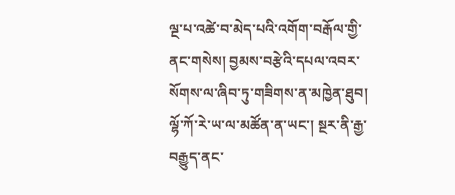ལྔ་པ་འཚེ་བ་མེད་པའི་འགོག་བརྒོལ་གྱི་ནང་གསེས། བྱམས་བརྩེའི་དཔལ་འབར་སོགས་ལ་ཞིབ་ཏུ་གཟིགས་ན་མཁྱེན་ཐུབ།
ལྷོ་ཀོ་རེ་ཡ་ལ་མཚོན་ན་ཡང་། སྔར་ནི་རྒྱ་བརྒྱུད་ནང་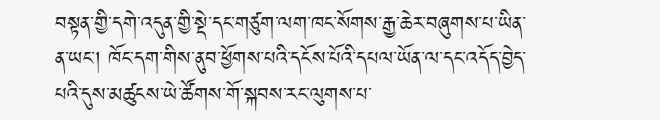བསྟན་གྱི་དགེ་འདུན་གྱི་སྡེ་དང་གཙུག་ལག་ཁང་སོགས་རྒྱ་ཆེར་བཞུགས་པ་ཡིན་ན་ཡང་། ཁོང་དག་གིས་ནུབ་ཕྱོགས་པའི་དངོས་པོའི་དཔལ་ཡོན་ལ་དང་འདོད་བྱེད་པའི་དུས་མཚུངས་ཡེ་ཚོགས་གོ་སྐབས་རང་ལུགས་པ་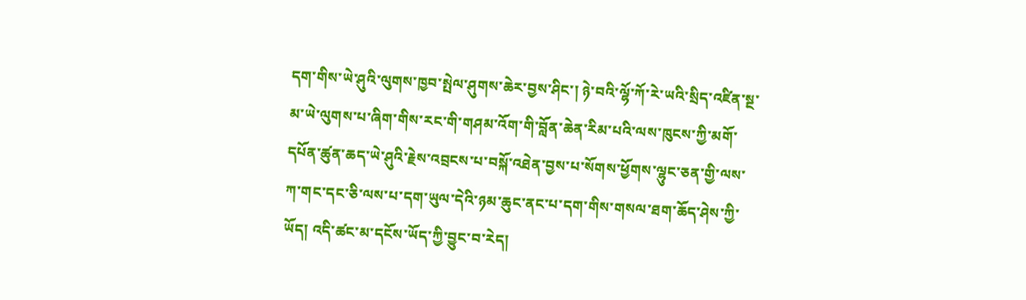དག་གིས་ཡེ་ཤུའི་ལུགས་ཁྱབ་སྤེལ་ཤུགས་ཆེར་བྱས་ཤིང་། ཉེ་བའི་ལྷོ་ཀོ་རེ་ཡའི་སྲིད་འཛིན་སྔ་མ་ཡེ་ལུགས་པ་ཞིག་གིས་རང་གི་གཤམ་འོག་གི་བློན་ཆེན་རིམ་པའི་ལས་ཁུངས་ཀྱི་མགོ་དཔོན་ཚུན་ཆད་ཡེ་ཤུའི་རྗེས་འབྲངས་པ་བསྐོ་འཐེན་བྱས་པ་སོགས་ཕྱོགས་ལྷུང་ཅན་གྱི་ལས་ཀ་གང་དང་ཅི་ལས་པ་དག་ཡུལ་དེའི་ཉམ་ཆུང་ནང་པ་དག་གིས་གསལ་ཐག་ཆོད་ཤེས་ཀྱི་ཡོད། འདི་ཚང་མ་དངོས་ཡོད་ཀྱི་བྱུང་བ་རེད།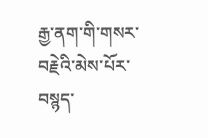རྒྱ་ནག་གི་གསར་བརྗེའི་མེས་པོར་བསྙད་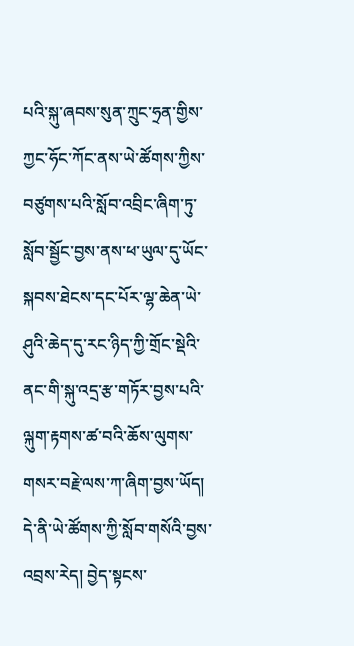པའི་སྐུ་ཞབས་སུན་ཀྲུང་ཧྲན་གྱིས་ཀྱང་ཧོང་ཀོང་ནས་ཡེ་ཚོགས་ཀྱིས་བཙུགས་པའི་སློབ་འབྲིང་ཞིག་ཏུ་སློབ་སྦྱོང་བྱས་ནས་ཕ་ཡུལ་དུ་ཡོང་སྐབས་ཐེངས་དང་པོར་ལྷ་ཆེན་ཡེ་ཤུའི་ཆེད་དུ་རང་ཉིད་ཀྱི་གྲོང་སྡེའི་ནང་གི་སྐུ་འདྲ་རྩ་གཏོར་བྱས་པའི་ལྐུག་རྟགས་ཚ་བའི་ཆོས་ལུགས་གསར་བརྗེ་ལས་ཀ་ཞིག་བྱས་ཡོད། དེ་ནི་ཡེ་ཚོགས་ཀྱི་སློབ་གསོའི་བྱས་འབྲས་རེད། བྱེད་སྟངས་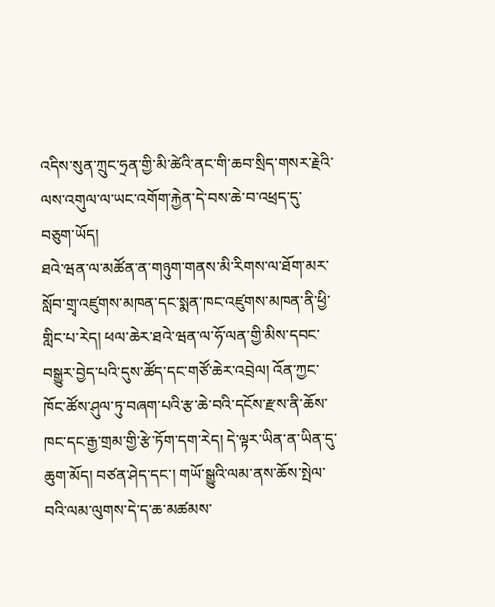འདིས་སུན་ཀྲུང་ཧྲན་གྱི་མི་ཚེའི་ནང་གི་ཆབ་སྲིད་གསར་རྗེའི་ལས་འགུལ་ལ་ཡང་འགོག་རྐྱེན་དེ་བས་ཆེ་བ་འཕྲད་དུ་བཅུག་ཡོད།
ཐའེ་ཝན་ལ་མཚོན་ན་གཉུག་གནས་མི་རིགས་ལ་ཐོག་མར་སློབ་གྲྭ་འཛུགས་མཁན་དང་སྨན་ཁང་འཛུགས་མཁན་ནི་ཕྱི་གླིང་པ་རེད། ཕལ་ཆེར་ཐའེ་ཝན་ལ་ཧོ་ལན་གྱི་མིས་དབང་བསྒྱུར་བྱེད་པའི་དུས་ཚོད་དང་གཙོ་ཆེར་འབྲེལ། འོན་ཀྱང་ཁོང་ཚོས་ཤུལ་ཏུ་བཞག་པའི་རྩ་ཆེ་བའི་དངོས་རྫས་ནི་ཆོས་ཁང་དང་རྒྱ་གྲམ་གྱི་རྩེ་ཏོག་དག་རེད། དེ་ལྟར་ཡིན་ན་ཡིན་དུ་ཆུག་མོད། བཙན་ཤེད་དང་། གཡོ་སྒྱུའི་ལམ་ནས་ཆོས་སྤེལ་བའི་ལམ་ལུགས་དེ་ད་ཆ་མཚམས་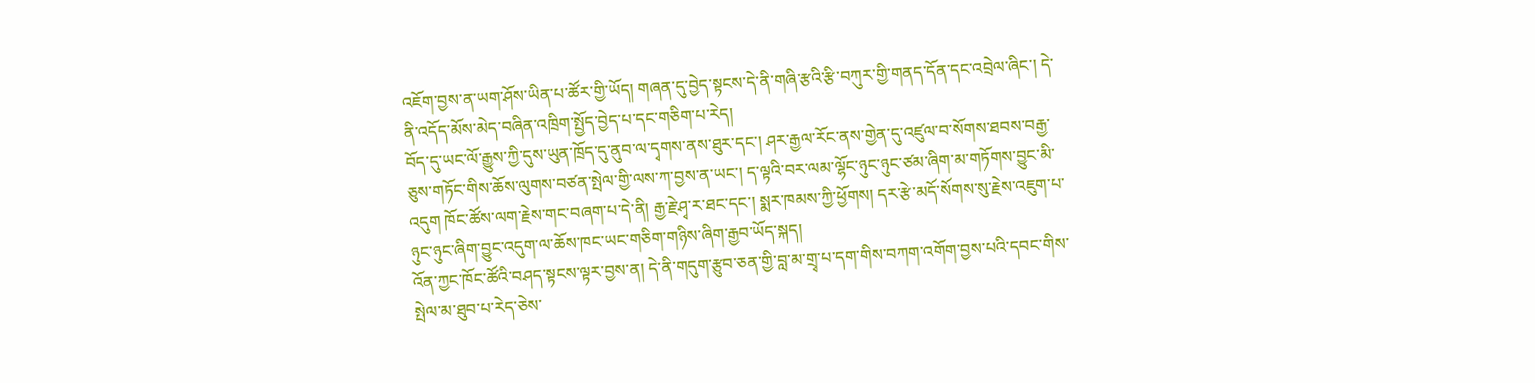འཇོག་བྱས་ན་ཡག་ཤོས་ཡིན་པ་ཚོར་གྱི་ཡོད། གཞན་དུ་བྱེད་སྟངས་དེ་ནི་གཞི་རྩའི་རྩི་བཀུར་གྱི་གནད་དོན་དང་འབྲེལ་ཞིང་། དེ་ནི་འདོད་མོས་མེད་བཞིན་འཁྲིག་སྤྱོད་བྱེད་པ་དང་གཅིག་པ་རེད།
བོད་དུ་ཡང་ལོ་རྒྱུས་ཀྱི་དུས་ཡུན་ཁྲོད་དུ་ནུབ་ལ་དྭགས་ནས་ཐུར་དང་། ཤར་རྒྱལ་རོང་ནས་གྱེན་དུ་འཛུལ་བ་སོགས་ཐབས་བརྒྱ་ཅུས་གཏོང་གིས་ཆོས་ལུགས་བཙན་སྤེལ་གྱི་ལས་ཀ་བྱས་ན་ཡང་། ད་ལྟའི་བར་ལམ་ལྷོང་ཉུང་ཉུང་ཙམ་ཞིག་མ་གཏོགས་བྱུང་མི་འདུག ཁོང་ཚོས་ལག་རྗེས་གང་བཞག་པ་དེ་ནི། རྒྱ་རྗེ་ཤྭ་ར་ཐང་དང་། སྨར་ཁམས་ཀྱི་ཕྱོགས། དར་རྩེ་མདོ་སོགས་སུ་རྗེས་འཇུག་པ་ཉུང་ཉུང་ཞིག་བྱུང་འདུག་ལ་ཆོས་ཁང་ཡང་གཅིག་གཉིས་ཞིག་རྒྱབ་ཡོད་སྐད།
འོན་ཀྱང་ཁོང་ཚོའི་བཤད་སྟངས་ལྟར་བྱས་ན། དེ་ནི་གདུག་རྩུབ་ཅན་གྱི་བླ་མ་གྲྭ་པ་དག་གིས་བཀག་འགོག་བྱས་པའི་དབང་གིས་སྤེལ་མ་ཐུབ་པ་རེད་ཅེས་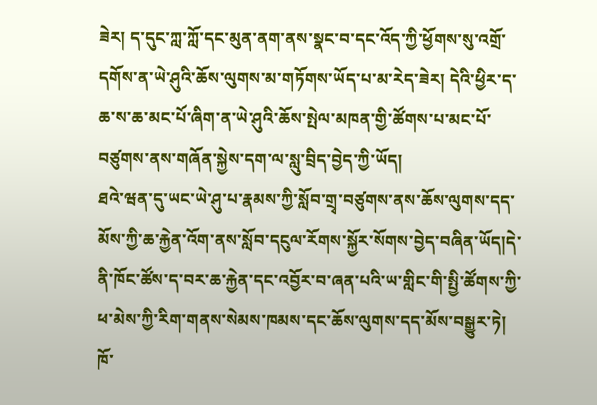ཟེར། ད་དུང་ཀླ་ཀློ་དང་མུན་ནག་ནས་སྣང་བ་དང་འོད་ཀྱི་ཕྱོགས་སུ་འགྲོ་དགོས་ན་ཡེ་ཤུའི་ཆོས་ལུགས་མ་གཏོགས་ཡོད་པ་མ་རེད་ཟེར། དེའི་ཕྱིར་ད་ཆ་ས་ཆ་མང་པོ་ཞིག་ན་ཡེ་ཤུའི་ཆོས་སྤེལ་མཁན་གྱི་ཚོགས་པ་མང་པོ་བཙུགས་ནས་གཞོན་སྐྱེས་དག་ལ་སླུ་བྲིད་བྱེད་ཀྱི་ཡོད།
ཐའེ་ཝན་དུ་ཡང་ཡེ་ཤུ་པ་རྣམས་ཀྱི་སློབ་གྲྭ་བཙུགས་ནས་ཆོས་ལུགས་དད་མོས་ཀྱི་ཆ་རྐྱེན་འོག་ནས་སློབ་དངུལ་རོགས་སྐྱོར་སོགས་བྱེད་བཞིན་ཡོད།དེ་ནི་ཁོང་ཚོས་ད་བར་ཆ་རྐྱེན་དང་འབྱོར་བ་ཞན་པའི་ཡ་གླིང་གི་སྤྱི་ཚོགས་ཀྱི་ཕ་མེས་ཀྱི་རིག་གནས་སེམས་ཁམས་དང་ཆོས་ལུགས་དད་མོས་བསྒྱུར་ཏེ། ཁོ་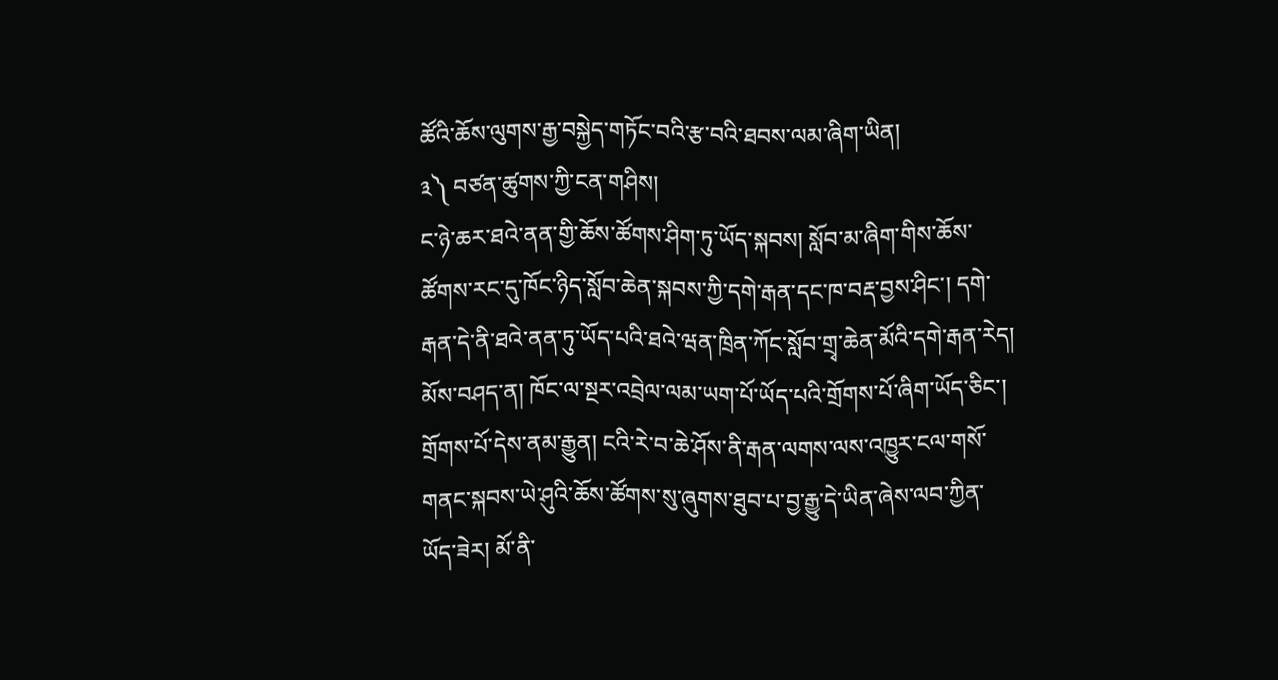ཚོའི་ཆོས་ལུགས་རྒྱ་བསྐྱེད་གཏོང་བའི་རྩ་བའི་ཐབས་ལམ་ཞིག་ཡིན།
༣༽ བཙན་ཚུགས་ཀྱི་ངན་གཤིས།
ང་ཉེ་ཆར་ཐའེ་ནན་གྱི་ཆོས་ཚོགས་ཤིག་ཏུ་ཡོད་སྐབས། སློབ་མ་ཞིག་གིས་ཆོས་ཚོགས་རང་དུ་ཁོང་ཉིད་སློབ་ཆེན་སྐབས་ཀྱི་དགེ་རྒན་དང་ཁ་བརྡ་བྱས་ཤིང་། དགེ་རྒན་དེ་ནི་ཐའེ་ནན་ཏུ་ཡོད་པའི་ཐའེ་ཝན་ཁྲིན་ཀོང་སློབ་གྲྭ་ཆེན་མོའི་དགེ་རྒན་རེད། མོས་བཤད་ན། ཁོང་ལ་སྔར་འབྲེལ་ལམ་ཡག་པོ་ཡོད་པའི་གྲོགས་པོ་ཞིག་ཡོད་ཅིང་། གྲོགས་པོ་དེས་ནམ་རྒྱུན། ངའི་རེ་བ་ཆེ་ཤོས་ནི་རྒན་ལགས་ལས་འཁྱུར་ངལ་གསོ་གནང་སྐབས་ཡེ་ཤུའི་ཆོས་ཚོགས་སུ་ཞུགས་ཐུབ་པ་བྱ་རྒྱུ་དེ་ཡིན་ཞེས་ལབ་ཀྱིན་ཡོད་ཟེར། མོ་ནི་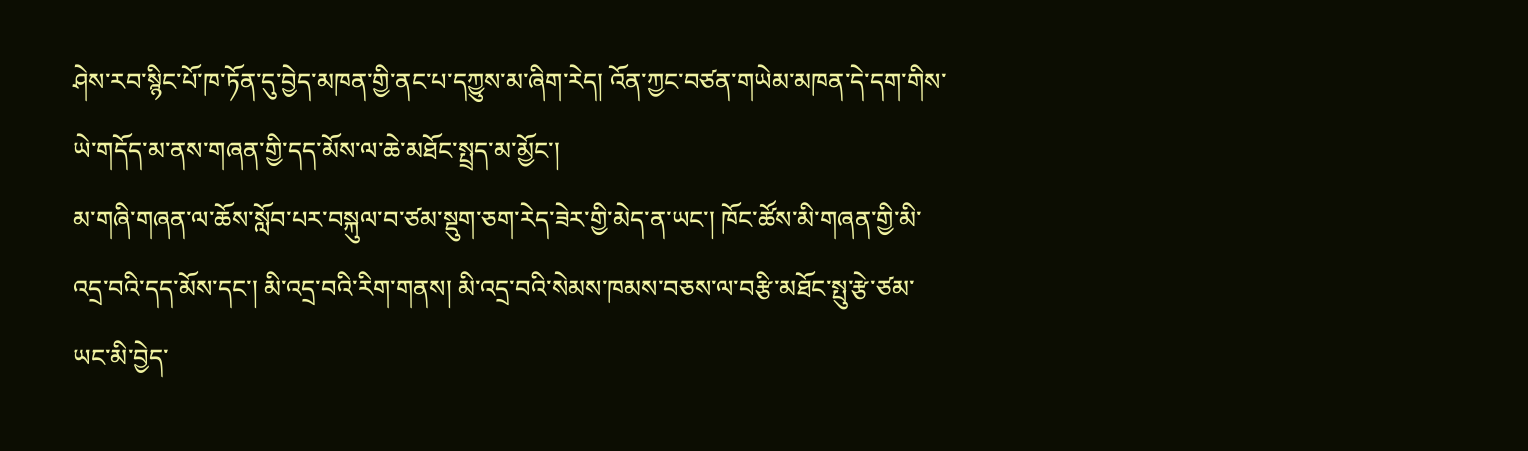ཤེས་རབ་སྙིང་པོ་ཁ་ཏོན་དུ་བྱེད་མཁན་གྱི་ནང་པ་དཀྱུས་མ་ཞིག་རེད། འོན་ཀྱང་བཙན་གཡེམ་མཁན་དེ་དག་གིས་ཡེ་གདོད་མ་ནས་གཞན་གྱི་དད་མོས་ལ་ཆེ་མཐོང་སྤྲད་མ་མྱོང་།
མ་གཞི་གཞན་ལ་ཆོས་སློབ་པར་བསྐུལ་བ་ཙམ་སྡུག་ཅག་རེད་ཟེར་གྱི་མེད་ན་ཡང་། ཁོང་ཚོས་མི་གཞན་གྱི་མི་འདྲ་བའི་དད་མོས་དང་། མི་འདྲ་བའི་རིག་གནས། མི་འདྲ་བའི་སེམས་ཁམས་བཅས་ལ་བརྩི་མཐོང་སྤུ་རྩེ་ཙམ་ཡང་མི་བྱེད་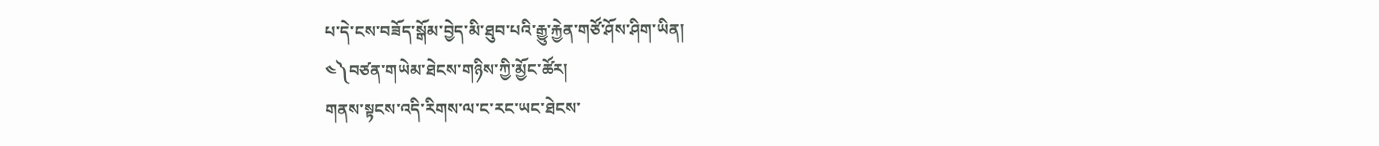པ་དེ་ངས་བཟོད་སྒོམ་བྱེད་མི་ཐུབ་པའི་རྒྱུ་རྐྱེན་གཙོ་ཤོས་ཤིག་ཡིན།
༤༽བཙན་གཡེམ་ཐེངས་གཉིས་ཀྱི་མྱོང་ཚོར།
གནས་སྟངས་འདི་རིགས་ལ་ང་རང་ཡང་ཐེངས་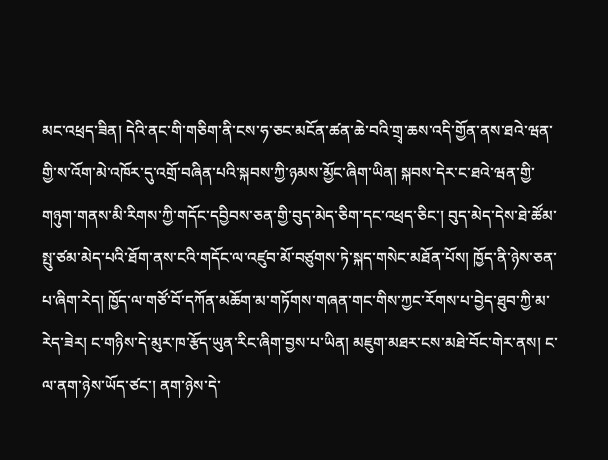མང་འཕྲད་ཟིན། དེའི་ནང་གི་གཅིག་ནི་ངས་ཧ་ཅང་མངོན་ཚན་ཆེ་བའི་གྲྭ་ཆས་འདི་གྱོན་ནས་ཐའེ་ཝན་གྱི་ས་འོག་མེ་འཁོར་དུ་འགྲོ་བཞིན་པའི་སྐབས་ཀྱི་ཉམས་མྱོང་ཞིག་ཡིན། སྐབས་དེར་ང་ཐའེ་ཝན་གྱི་གཉུག་གནས་མི་རིགས་ཀྱི་གདོང་དབྱིབས་ཅན་གྱི་བུད་མེད་ཅིག་དང་འཕྲད་ཅིང་། བུད་མེད་དེས་ཐེ་ཚོམ་སྤུ་ཙམ་མེད་པའི་ཐོག་ནས་ངའི་གདོང་ལ་འཛུབ་མོ་བཙུགས་ཏེ་སྐད་གསེང་མཐོན་པོས། ཁྱོད་ནི་ཉེས་ཅན་པ་ཞིག་རེད། ཁྱོད་ལ་གཙོ་བོ་དཀོན་མཆོག་མ་གཏོགས་གཞན་གང་གིས་ཀྱང་རོགས་པ་བྱེད་ཐུབ་ཀྱི་མ་རེད་ཟེར། ང་གཉིས་དེ་མུར་ཁ་རྩོད་ཡུན་རིང་ཞིག་བྱས་པ་ཡིན། མཇུག་མཐར་ངས་མཐེ་བོང་གེར་ནས། ང་ལ་ནག་ཉེས་ཡོད་ཙང་། ནག་ཉེས་དེ་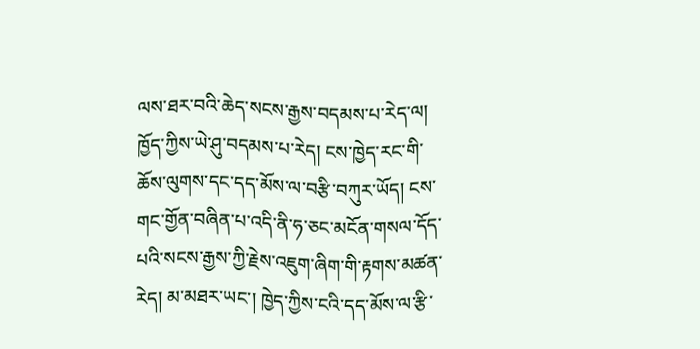ལས་ཐར་བའི་ཆེད་སངས་རྒྱས་བདམས་པ་རེད་ལ། ཁྱོད་ཀྱིས་ཡེ་ཤུ་བདམས་པ་རེད། ངས་ཁྱེད་རང་གི་ཆོས་ལུགས་དང་དད་མོས་ལ་བརྩི་བཀུར་ཡོད། ངས་གང་གྱོན་བཞིན་པ་འདི་ནི་ཧ་ཅང་མངོན་གསལ་དོད་པའི་སངས་རྒྱས་ཀྱི་རྗེས་འཇུག་ཞིག་གི་རྟགས་མཚན་རེད། མ་མཐར་ཡང་། ཁྱེད་ཀྱིས་ངའི་དད་མོས་ལ་རྩི་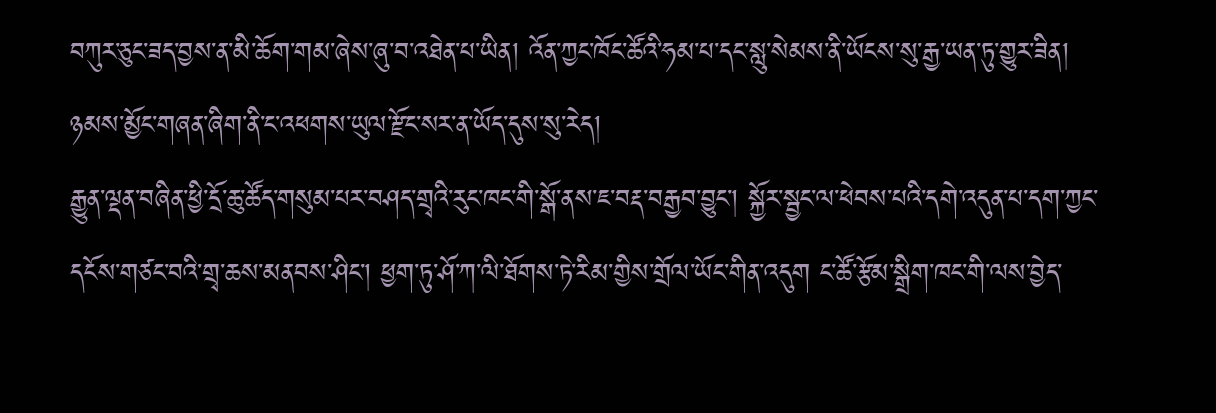བཀུར་ཅུང་ཟད་བྱས་ན་མི་ཆོག་གམ་ཞེས་ཞུ་བ་འཐེན་པ་ཡིན། འོན་ཀྱང་ཁོང་ཚོའི་ཧམ་པ་དང་སླུ་སེམས་ནི་ཡོངས་སུ་རྒྱ་ཡན་ཏུ་གྱུར་ཟིན།
ཉམས་མྱོང་གཞན་ཞིག་ནི་ང་འཕགས་ཡུལ་རྫོང་སར་ན་ཡོད་དུས་སུ་རེད།
རྒྱུན་ལྡན་བཞིན་ཕྱི་དྲོ་ཆུ་ཚོད་གསུམ་པར་བཤད་གྲྭའི་རུང་ཁང་གི་སྒོ་ནས་ཇ་བརྡ་བརྒྱབ་བྱུང་། སྐྱོར་སྦྱང་ལ་ཕེབས་པའི་དགེ་འདུན་པ་དག་ཀྱང་དངོས་གཙང་བའི་གྲྭ་ཆས་མནབས་ཤིང་། ཕྱག་ཏུ་ཤོ་ཀ་ལི་ཐོགས་ཏེ་རིམ་གྱིས་གྲོལ་ཡོང་གིན་འདུག ང་ཚོ་རྩོམ་སྒྲིག་ཁང་གི་ལས་བྱེད་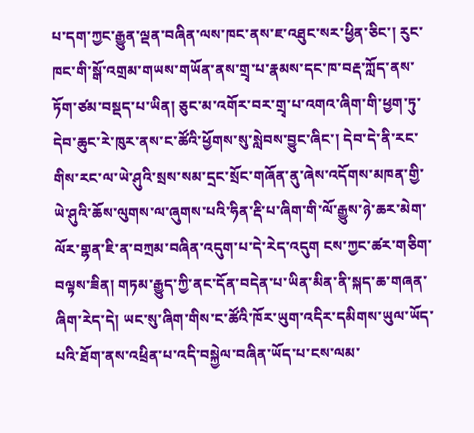པ་དག་ཀྱང་རྒྱུན་ལྡན་བཞིན་ལས་ཁང་ནས་ཇ་འཐུང་སར་ཕྱིན་ཅིང་། རུང་ཁང་གི་སྒོ་འགྲམ་གཡས་གཡོན་ནས་གྲྭ་པ་རྣམས་དང་ཁ་བརྡ་ཀློད་ནས་ཏོག་ཙམ་བསྡད་པ་ཡིན། ཅུང་མ་འགོར་བར་གྲྭ་པ་འགའ་ཞིག་གི་ཕྱག་ཏུ་དེབ་ཆུང་རེ་ཁུར་ནས་ང་ཚོའི་ཕྱོགས་སུ་སླེབས་བྱུང་ཞིང་། དེབ་དེ་ནི་རང་གིས་རང་ལ་ཡེ་ཤུའི་སྲས་སམ་དྲང་སྲོང་གཞོན་ནུ་ཞེས་འདོགས་མཁན་གྱི་ཡེ་ཤུའི་ཆོས་ལུགས་ལ་ཞུགས་པའི་ཧིན་རྡི་པ་ཞིག་གི་ལོ་རྒྱུས་ཉེ་ཆར་མེག་ལོར་གྷན་ཇི་ན་བཀྲམ་བཞིན་འདུག་པ་དེ་རེད་འདུག ངས་ཀྱང་ཚར་གཅིག་བལྟས་ཟིན། གཏམ་རྒྱུད་ཀྱི་ནང་དོན་བདེན་པ་ཡིན་མིན་ནི་སྐད་ཆ་གཞན་ཞིག་རེད་དེ། ཡང་སུ་ཞིག་གིས་ང་ཚོའི་ཁོར་ཡུག་འདིར་དམིགས་ཡུལ་ཡོད་པའི་ཐོག་ནས་འཕྲིན་པ་འདི་བསྐྱེལ་བཞིན་ཡོད་པ་ངས་ལམ་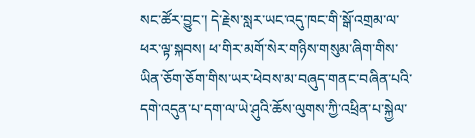སང་ཚོར་བྱུང་། དེ་རྗེས་སླར་ཡང་འདུ་ཁང་གི་སྒོ་འགྲམ་ལ་ཕར་ལྟ་སྐབས། ཕ་གིར་མགོ་སེར་གཉིས་གསུམ་ཞིག་གིས་ཡིན་ཅོག་ཅོག་གིས་ཡར་ཕེབས་མ་བཞུད་གནང་བཞིན་པའི་དགེ་འདུན་པ་དག་ལ་ཡེ་ཤུའི་ཆོས་ལུགས་ཀྱི་འཕྲིན་པ་སྐྱེལ་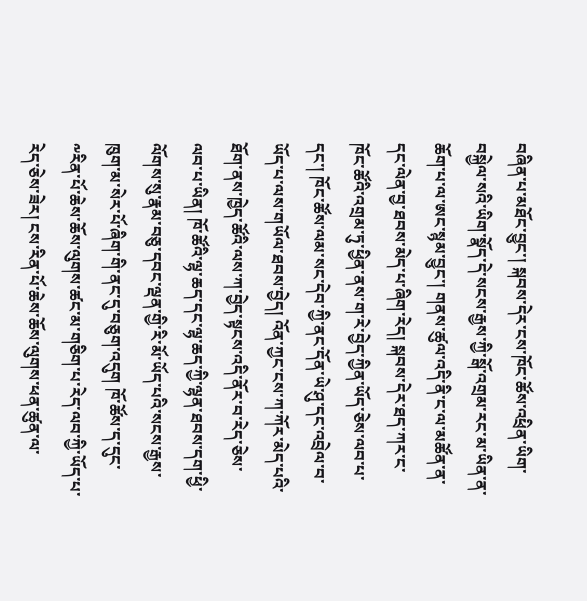བཞིན་པ་མཐོང་བྱུང་། སྐབས་དེར་ངས་ཁོང་ཚོས་འཕྲིན་ཡིག་བསྐྱེལ་སའི་ཡིག་སྣོད་དེ་སངས་རྒྱས་ཀྱི་སྒོ་འགྲམ་རང་མ་ཡིན་ན་ཆོག་པ་ལ་ཨང་སྙམ་བྱུང་། གནས་ཚུལ་འདི་ནི་ང་ལ་མཚོན་ན་དང་ལེན་བྱ་ཐབས་མེད་པ་ཞིག་རེད། སྐབས་དེར་ཐད་ཀར་ང་ཁོང་ཚོའི་འགྲམ་ཏུ་ཕྱིན་ནས་ག་རེ་བྱེད་ཀྱིན་ཡོད་ཅེས་ལབ་པ་དང་། ཁོང་ཚོས་ལམ་སང་དེབ་ཀྱི་ནང་དོན་ཡེ་ཤུ་དང་འབྲེལ་བ་ཡོད་པ་ལས་གཡོལ་ཐབས་བྱེད། འོན་ཀྱང་ངས་ཀ་ཀོར་མེད་པའི་ཐོག་ནས་ཁྱེད་ཚོའི་ལས་ཀ་བྱེད་སྟངས་འདི་ནོར་བ་རེད་ཅེས་ལབ་པ་ཡིན། ཁོ་ཚོའི་ལྷ་ཆད་དང་ལྷ་ཆད་ཀྱི་ལྷན་ཐབས་དག་ཕྱི་ལོགས་སུ་རྣམ་བཅུ་དབང་ལྡན་གྱི་རི་མོ་ཡོད་པའི་སངས་རྒྱས་ཁུག་མ་སེར་པོ་ཞིག་གི་ནང་དུ་བཅུག་འདུག ཁོ་ཚོས་ད་དུང་༸རིན་པོ་ཆེས་ཆོས་ལུགས་ཚང་མ་གཅིག་པ་རེད་ལབ་ཀྱི་ཡོད་པ་རེད་ཅེས་ཟེར། ངས་རིན་པོ་ཆེས་ཆོས་ལུགས་ཕན་ཚུན་ལ་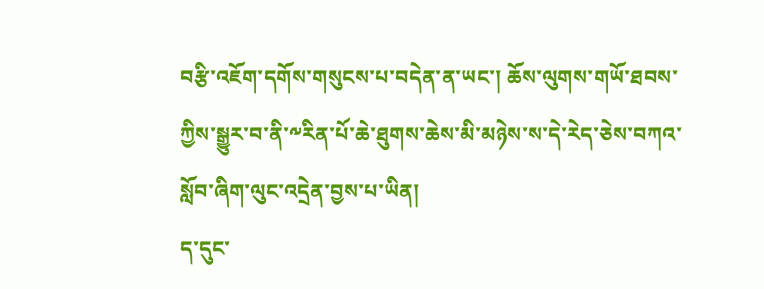བརྩི་འཇོག་དགོས་གསུངས་པ་བདེན་ན་ཡང་། ཆོས་ལུགས་གཡོ་ཐབས་ཀྱིས་སྒྱུར་བ་ནི་༸རིན་པོ་ཆེ་ཐུགས་ཆེས་མི་མཉེས་ས་དེ་རེད་ཅེས་བཀའ་སློབ་ཞིག་ལུང་འདྲེན་བྱས་པ་ཡིན།
ད་དུང་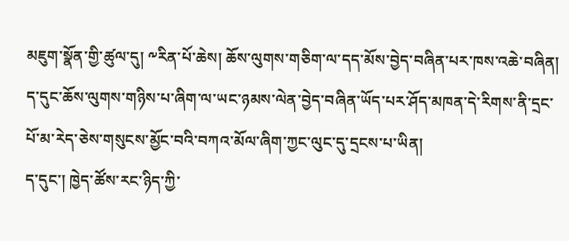མཇུག་སྣོན་གྱི་ཚུལ་དུ། ༸རིན་པོ་ཆེས། ཆོས་ལུགས་གཅིག་ལ་དད་མོས་བྱེད་བཞིན་པར་ཁས་འཆེ་བཞིན། ད་དུང་ཆོས་ལུགས་གཉིས་པ་ཞིག་ལ་ཡང་ཉམས་ལེན་བྱེད་བཞིན་ཡོད་པར་ཤོད་མཁན་དེ་རིགས་ནི་དྲང་པོ་མ་རེད་ཅེས་གསུངས་མྱོང་བའི་བཀའ་མོལ་ཞིག་ཀྱང་ལུང་དུ་དྲངས་པ་ཡིན།
ད་དུང་། ཁྱེད་ཚོས་རང་ཉིད་ཀྱི་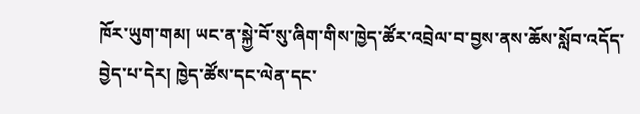ཁོར་ཡུག་གམ། ཡང་ན་སྐྱེ་བོ་སུ་ཞིག་གིས་ཁྱེད་ཚོར་འབྲེལ་བ་བྱས་ནས་ཆོས་སློབ་འདོད་བྱེད་པ་དེར། ཁྱེད་ཚོས་དང་ལེན་དང་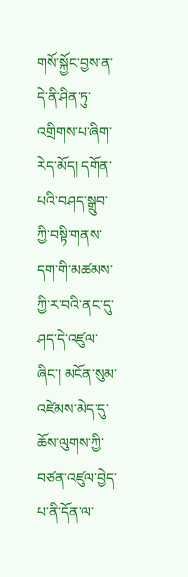གསོ་སྐྱོང་བྱས་ན་དེ་ནི་ཤིན་ཏུ་འགྲིགས་པ་ཞིག་རེད་མོད། དགོན་པའི་བཤད་སྒྲུབ་ཀྱི་བསྟི་གནས་དག་གི་མཚམས་ཀྱི་ར་བའི་ནང་དུ་ཤད་དེ་འཛུལ་ཞིང་། མངོན་སུམ་འཛེམས་མེད་དུ་ཆོས་ལུགས་ཀྱི་བཙན་འཛུལ་བྱེད་པ་ནི་དོན་ལ་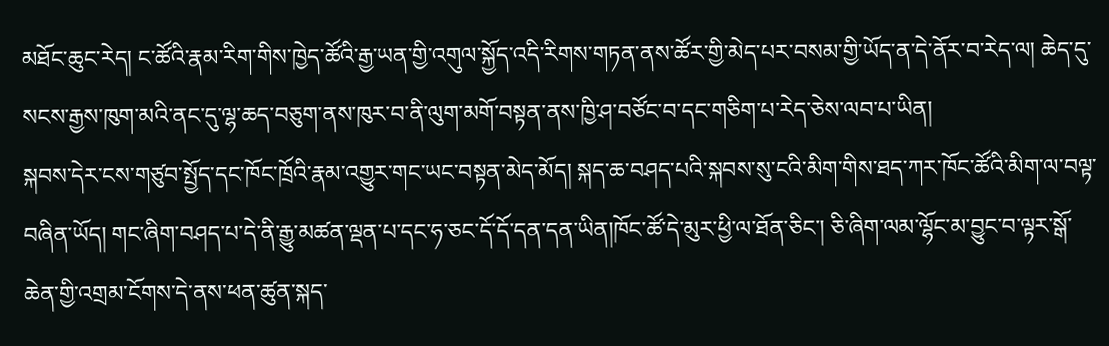མཐོང་ཆུང་རེད། ང་ཚོའི་རྣམ་རིག་གིས་ཁྱེད་ཚོའི་རྒྱ་ཡན་གྱི་འགུལ་སྐྱོད་འདི་རིགས་གཏན་ནས་ཚོར་གྱི་མེད་པར་བསམ་གྱི་ཡོད་ན་དེ་ནོར་བ་རེད་ལ། ཆེད་དུ་སངས་རྒྱས་ཁུག་མའི་ནང་དུ་ལྷ་ཆད་བཅུག་ནས་ཁུར་བ་ནི་ལུག་མགོ་བསྟན་ནས་ཁྱི་ཤ་བཙོང་བ་དང་གཅིག་པ་རེད་ཅེས་ལབ་པ་ཡིན།
སྐབས་དེར་ངས་གཙུབ་སྤྱོད་དང་ཁོང་ཁྲོའི་རྣམ་འགྱུར་གང་ཡང་བསྟན་མེད་མོད། སྐད་ཆ་བཤད་པའི་སྐབས་སུ་ངའི་མིག་གིས་ཐད་ཀར་ཁོང་ཚོའི་མིག་ལ་བལྟ་བཞིན་ཡོད། གང་ཞིག་བཤད་པ་དེ་ནི་རྒྱུ་མཚན་ལྡན་པ་དང་ཧ་ཅང་དོ་དོ་དན་དན་ཡིན།ཁོང་ཚོ་དེ་མུར་ཕྱི་ལ་ཐོན་ཅིང་། ཅི་ཞིག་ལམ་ལྷོང་མ་བྱུང་བ་ལྟར་སྒོ་ཆེན་གྱི་འགྲམ་ངོགས་དེ་ནས་ཕན་ཚུན་སྐད་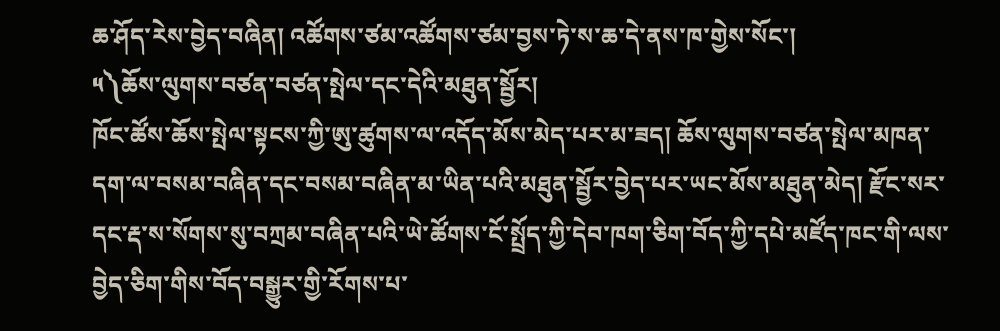ཆ་ཤོད་རེས་བྱེད་བཞིན། འཚོགས་ཙམ་འཚོགས་ཙམ་བྱས་ཏེ་ས་ཆ་དེ་ནས་ཁ་གྱེས་སོང་།
༥༽ཆོས་ལུགས་བཙན་བཙན་སྤེལ་དང་དེའི་མཐུན་སྦྱོར།
ཁོང་ཚོས་ཆོས་སྤེལ་སྟངས་ཀྱི་ཨུ་ཚུགས་ལ་འདོད་མོས་མེད་པར་མ་ཟད། ཆོས་ལུགས་བཙན་སྤེལ་མཁན་དག་ལ་བསམ་བཞིན་དང་བསམ་བཞིན་མ་ཡིན་པའི་མཐུན་སྦྱོར་བྱེད་པར་ཡང་མོས་མཐུན་མེད། རྫོང་སར་དང་རྡ་ས་སོགས་སུ་བཀྲམ་བཞིན་པའི་ཡེ་ཚོགས་ངོ་སྤྲོད་ཀྱི་དེབ་ཁག་ཅིག་བོད་ཀྱི་དཔེ་མཛོད་ཁང་གི་ལས་བྱེད་ཅིག་གིས་བོད་བསྒྱུར་གྱི་རོགས་པ་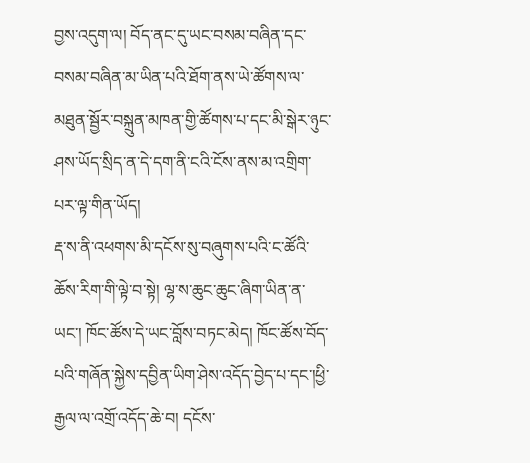བྱས་འདུག་ལ། བོད་ནང་དུ་ཡང་བསམ་བཞིན་དང་བསམ་བཞིན་མ་ཡིན་པའི་ཐོག་ནས་ཡེ་ཚོགས་ལ་མཐུན་སྦྱོར་བསྐྲུན་མཁན་གྱི་ཚོགས་པ་དང་མི་སྒེར་ཉུང་ཤས་ཡོད་སྲིད་ན་དེ་དག་ནི་ངའི་ངོས་ནས་མ་འགྲིག་པར་ལྟ་གིན་ཡོད།
རྡ་ས་ནི་འཕགས་མི་དངོས་སུ་བཞུགས་པའི་ང་ཚོའི་ཆོས་རིག་གི་ལྟེ་བ་སྟེ། ལྷ་ས་ཆུང་ཆུང་ཞིག་ཡིན་ན་ཡང་། ཁོང་ཚོས་དེ་ཡང་བློས་བཏང་མེད། ཁོང་ཚོས་བོད་པའི་གཞོན་སྐྱེས་དབྱིན་ཡིག་ཤེས་འདོད་བྱེད་པ་དང་།ཕྱི་རྒྱལ་ལ་འགྲོ་འདོད་ཆེ་བ། དངོས་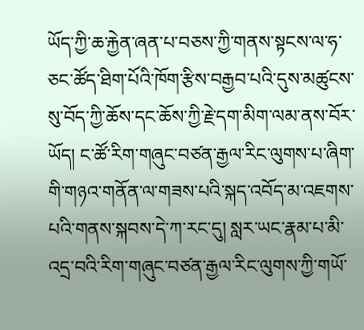ཡོད་ཀྱི་ཆ་རྐྱེན་ཞན་པ་བཅས་ཀྱི་གནས་སྟངས་ལ་ཧ་ཅང་ཚོད་ཐིག་པོའི་ཁོག་རྩིས་བརྒྱབ་པའི་དུས་མཚུངས་སུ་བོད་ཀྱི་ཆོས་དང་ཆོས་ཀྱི་རྗེ་དག་མིག་ལམ་ནས་བོར་ཡོད། ང་ཚོ་རིག་གཞུང་བཙན་རྒྱལ་རིང་ལུགས་པ་ཞིག་གི་གཉའ་གནོན་ལ་གཟས་པའི་སྐད་འབོད་མ་འཇགས་པའི་གནས་སྐབས་དེ་ཀ་རང་དུ། སླར་ཡང་རྣམ་པ་མི་འདྲ་བའི་རིག་གཞུང་བཙན་རྒྱལ་རིང་ལུགས་ཀྱི་གཡོ་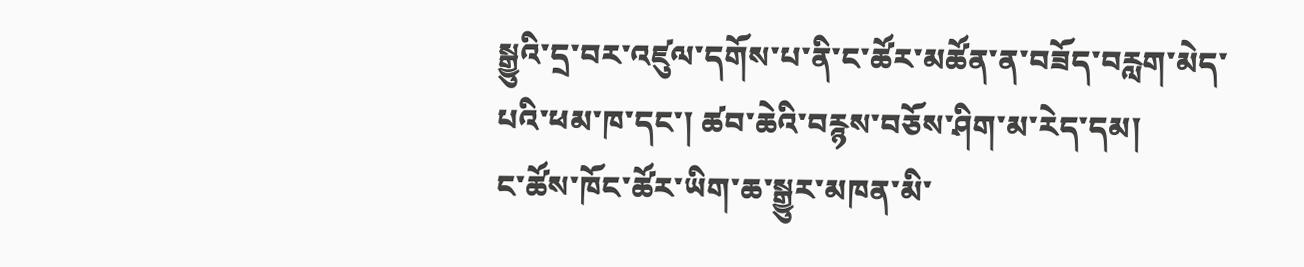སྒྱུའི་དྲ་བར་འཛུལ་དགོས་པ་ནི་ང་ཚོར་མཚོན་ན་བཟོད་བརླག་མེད་པའི་ཕམ་ཁ་དང་། ཚབ་ཆེའི་བརྙས་བཅོས་ཤིག་མ་རེད་དམ།
ང་ཚོས་ཁོང་ཚོར་ཡིག་ཆ་སྒྱུར་མཁན་མི་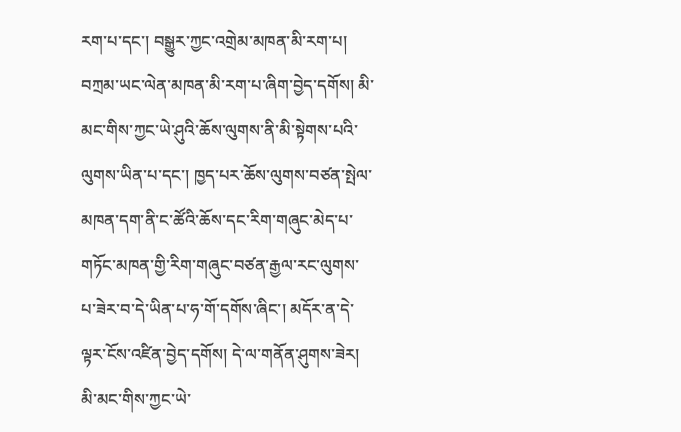རག་པ་དང་། བསྒྱུར་ཀྱང་འགྲེམ་མཁན་མི་རག་པ། བཀྲམ་ཡང་ལེན་མཁན་མི་རག་པ་ཞིག་བྱེད་དགོས། མི་མང་གིས་ཀྱང་ཡེ་ཤུའི་ཆོས་ལུགས་ནི་མི་སྟེགས་པའི་ལུགས་ཡིན་པ་དང་། ཁྱད་པར་ཆོས་ལུགས་བཙན་སྤེལ་མཁན་དག་ནི་ང་ཚོའི་ཆོས་དང་རིག་གཞུང་མེད་པ་གཏོང་མཁན་གྱི་རིག་གཞུང་བཙན་རྒྱལ་རང་ལུགས་པ་ཟེར་བ་དེ་ཡིན་པ་ཧ་གོ་དགོས་ཞིང་། མདོར་ན་དེ་ལྟར་ངོས་འཛིན་བྱེད་དགོས། དེ་ལ་གནོན་ཤུགས་ཟེར། མི་མང་གིས་ཀྱང་ཡེ་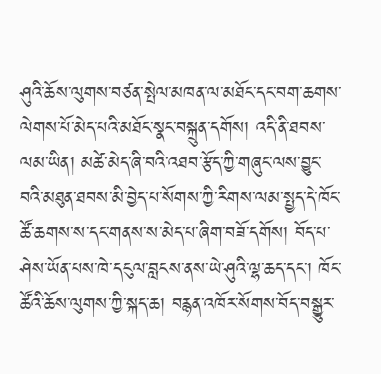ཤུའི་ཆོས་ལུགས་བཙན་སྤེལ་མཁན་ལ་མཐོང་དང་བག་ཆགས་ལེགས་པོ་མེད་པའི་མཐོང་སྣང་བསྐྲུན་དགོས། འདི་ནི་ཐབས་ལམ་ཡིན། མཚེ་མེད་ཞི་བའི་འཐབ་རྩོད་ཀྱི་གཞུང་ལས་བྱུང་བའི་མཐུན་ཐབས་མི་བྱེད་པ་སོགས་ཀྱི་རིགས་ལམ་སྤྱད་དེ་ཁོང་ཚོ་ཆགས་ས་དང་གནས་ས་མེད་པ་ཞིག་བཟོ་དགོས། བོད་པ་ཤེས་ཡོན་པས་ཁེ་དངུལ་བླངས་ནས་ཡེ་ཤུའི་ལྷ་ཆད་དང་། ཁོང་ཚོའི་ཆོས་ལུགས་ཀྱི་སྐད་ཆ། བརྙན་འཁོར་སོགས་བོད་བསྒྱུར་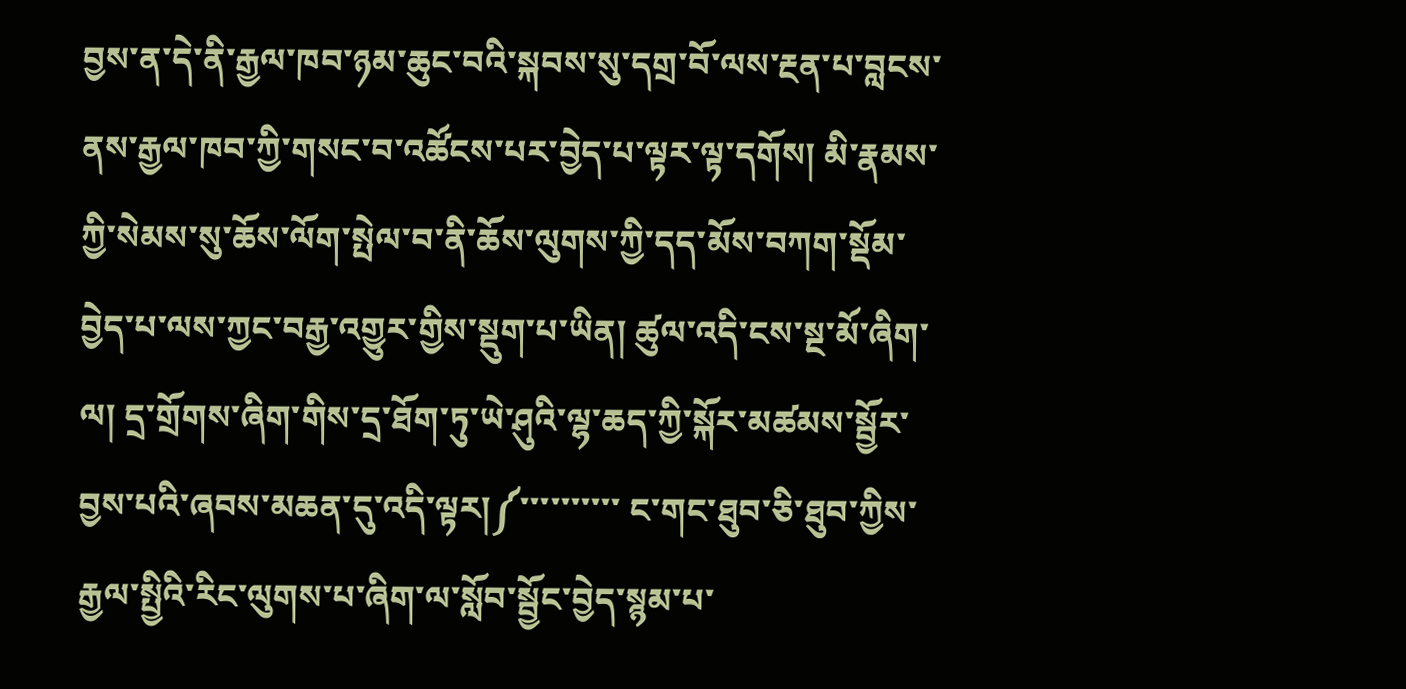བྱས་ན་དེ་ནི་རྒྱལ་ཁབ་ཉམ་ཆུང་བའི་སྐབས་སུ་དགྲ་བོ་ལས་རྔན་པ་བླངས་ནས་རྒྱལ་ཁབ་ཀྱི་གསང་བ་འཚོངས་པར་བྱེད་པ་ལྟར་ལྟ་དགོས། མི་རྣམས་ཀྱི་སེམས་སུ་ཆོས་ལོག་སྤེལ་བ་ནི་ཆོས་ལུགས་ཀྱི་དད་མོས་བཀག་སྡོམ་བྱེད་པ་ལས་ཀྱང་བརྒྱ་འགྱུར་གྱིས་སྡུག་པ་ཡིན། ཚུལ་འདི་ངས་སྔ་མོ་ཞིག་ལ། དྲ་གྲོགས་ཞིག་གིས་དྲ་ཐོག་ཏུ་ཡེ་ཤུའི་ལྷ་ཆད་ཀྱི་སྐོར་མཚམས་སྦྱོར་བྱས་པའི་ཞབས་མཆན་དུ་འདི་ལྟར།༼་་་་་་་་་་ ང་གང་ཐུབ་ཅི་ཐུབ་ཀྱིས་རྒྱལ་སྤྱིའི་རིང་ལུགས་པ་ཞིག་ལ་སློབ་སྦྱོང་བྱེད་སྙམ་པ་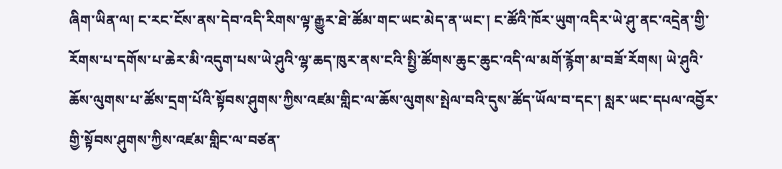ཞིག་ཡིན་ལ། ང་རང་ངོས་ནས་དེབ་འདི་རིགས་ལྟ་རྒྱུར་ཐེ་ཚོམ་གང་ཡང་མེད་ན་ཡང་། ང་ཚོའི་ཁོར་ཡུག་འདིར་ཡེ་ཤུ་ནང་འདྲེན་གྱི་རོགས་པ་དགོས་པ་ཆེར་མི་འདུག་པས་ཡེ་ཤུའི་ལྷ་ཆད་ཁུར་ནས་ངའི་སྤྱི་ཚོགས་ཆུང་ཆུང་འདི་ལ་མགོ་རྙོག་མ་བཟོ་རོགས། ཡེ་ཤུའི་ཆོས་ལུགས་པ་ཚོས་དྲག་པོའི་སྟོབས་ཤུགས་ཀྱིས་འཛམ་གླིང་ལ་ཆོས་ལུགས་སྤེལ་བའི་དུས་ཚོད་ཡོལ་བ་དང་། སླར་ཡང་དཔལ་འབྱོར་གྱི་སྟོབས་ཤུགས་ཀྱིས་འཛམ་གླིང་ལ་བཙན་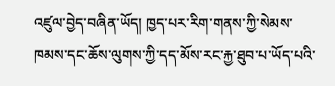འཛུལ་བྱེད་བཞིན་ཡོད། ཁྱད་པར་རིག་གནས་ཀྱི་སེམས་ཁམས་དང་ཆོས་ལུགས་ཀྱི་དད་མོས་རང་རྐྱ་ཐུབ་པ་ཡོད་པའི་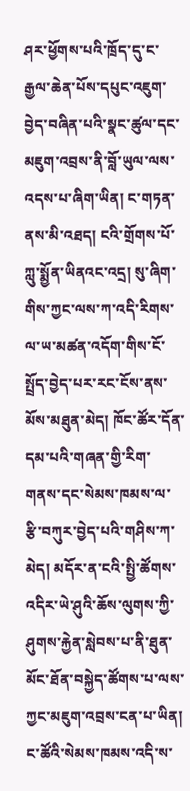ཤར་ཕྱོགས་པའི་ཁྲོད་དུ་ང་རྒྱལ་ཆེན་པོས་དཔུང་འཇུག་བྱེད་བཞིན་པའི་སྣང་ཚུལ་དང་མཇུག་འབྲས་ནི་བློ་ཡུལ་ལས་འདས་པ་ཞིག་ཡིན། ང་གཏན་ནས་མི་འཐད། ངའི་གྲོགས་པོ་ཀླུ་སྨྱོན་ཡིནའང་འདྲ། སུ་ཞིག་གིས་ཀྱང་ལས་ཀ་འདི་རིགས་ལ་ཡ་མཚན་འདོག་གིས་ངོ་སྤྲོད་བྱེད་པར་རང་ངོས་ནས་མོས་མཐུན་མེད། ཁོང་ཚོར་དོན་དམ་པའི་གཞན་གྱི་རིག་གནས་དང་སེམས་ཁམས་ལ་རྩི་བཀུར་བྱེད་པའི་གཤིས་ཀ་མེད། མདོར་ན་ངའི་སྤྱི་ཚོགས་འདིར་ཡེ་ཤུའི་ཆོས་ལུགས་ཀྱི་ཤུགས་རྐྱེན་སླེབས་པ་ནི་ཐུན་མོང་ཐོན་བསྐྱེད་ཚོགས་པ་ལས་ཀྱང་མཇུག་འབྲས་ངན་པ་ཡིན། ང་ཚོའི་སེམས་ཁམས་འདི་ས་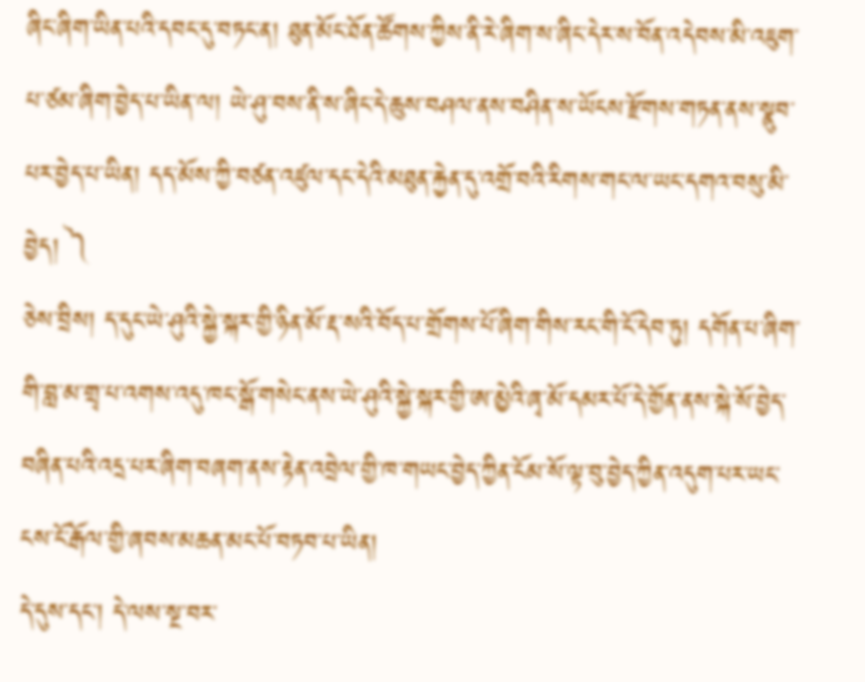ཞིང་ཞིག་ཡིན་པའི་དབང་དུ་བཏང་ན། ཐུན་མོང་ཐོན་ཚོགས་ཀྱིས་ནི་རེ་ཞིག་ས་ཞིང་དེར་ས་བོན་འདེབས་མི་འཇུག་པ་ཙམ་ཞིག་བྱེད་པ་ཡིན་ལ། ཡེ་ཤུ་བས་ནི་ས་ཞིང་དེ་ཆུས་བཤལ་ནས་བཤིན་ས་ཡོངས་རྫོགས་གཏན་ནས་སྣུབ་པར་བྱེད་པ་ཡིན། དད་མོས་ཀྱི་བཙན་འཛུལ་དང་དེའི་མཐུན་རྐྱེན་དུ་འགྲོ་བའི་རིགས་གང་ལ་ཡང་དགའ་བསུ་མི་བྱེད། ༽
ཅེས་བྲིས། ད་དུང་ཡེ་ཤུའི་སྐྱེ་སྐར་གྱི་ཉིན་མོ་རྡ་སའི་བོད་པ་གྲོགས་པོ་ཞིག་གིས་རང་གི་ངོ་དེབ་ཏུ། དགོན་པ་ཞིག་གི་བླ་མ་གྲྭ་པ་འགས་འདུ་ཁང་སྒོ་གསེང་ནས་ཡེ་ཤུའི་སྐྱེ་སྐར་གྱི་ཨ་མྱེའི་ཞྭ་མོ་དམར་པོ་དེ་གྱོན་ནས་སྐེ་སོ་བྱེད་བཞིན་པའི་འདྲ་པར་ཞིག་བཞག་ནས་རྟེན་འབྲེལ་གྱི་ཁ་གཡང་བྱེད་ཀྱིན་ངོམ་སོ་ལྟ་བུ་བྱེད་ཀྱིན་འདུག་པར་ཡང་ངས་ངོ་རྒོལ་གྱི་ཞབས་མཆན་མང་པོ་བཏབ་པ་ཡིན།
དེ་དུས་དང་། དེ་ལས་སྔ་བར་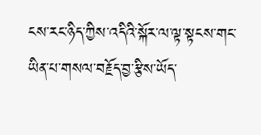ངས་རང་ཉིད་ཀྱིས་འདིའི་སྐོར་ལ་ལྟ་སྟངས་གང་ཡིན་པ་གསལ་བརྗོད་བྱ་རྩིས་ཡོད་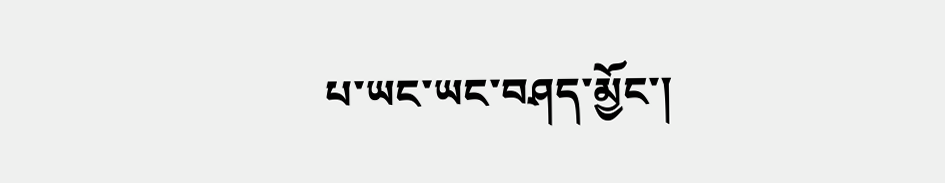པ་ཡང་ཡང་བཤད་མྱོང་།